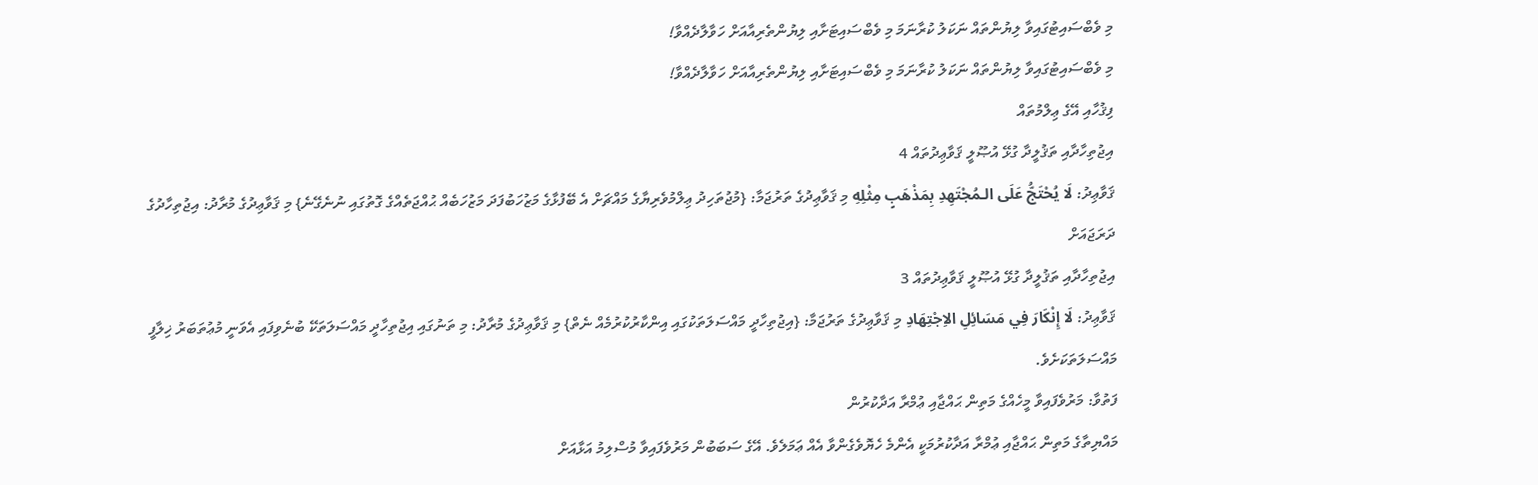މި ވެބްސައިޓުގައިވާ ލިޔުންތައް ނަކަލު ކުރާނަމަ މި ވެބްސައިޓަށާއި ލިޔުންތެރިއާއަށް ހަވާލާދެއްވާ!
މި ވެބްސައިޓުގައިވާ ލިޔުންތައް ނަކަލު ކުރާނަމަ މި ވެބްސައިޓަށާއި ލިޔުންތެރިއާއަށް ހަވާލާދެއްވާ!
ފިޤުހާއި އޭގެ ޢިލްމުތައް
އިޖުތިހާދާއި ތަޤުލީދާ ގުޅޭ އުޞޫލީ ޤަވާޢިދުތައް 4
ޤަވާޢިދު: لَا يُحْتَجُّ عَلَى الـمُجْتَهِدِ بِمَذْهَبٍ مِثْلِهِ މި ޤަވާޢިދުގެ ތަރުޖަމާ: {މުޖުތަހިދު ޢިލްމުވެރިޔާގެ މައްޗަށް އެ ބޭފުޅާގެ މަޒުހަބުފަދަ މަޒުހަބެއް ޙުއްޖަތެއްގެ ގޮތުގައި ނުނެގޭނެ} މި ޤަވާޢިދުގެ މުރާދު: އިޖުތިހާދުގެ ދަރަޖައަށް
އިޖުތިހާދާއި ތަޤުލީދާ ގުޅޭ އުޞޫލީ ޤަވާޢިދުތައް 3
ޤަވާޢިދު: لَا إِنْكَارَ فِي مَسَائِلِ الاِجْتِهَادِ މި ޤަވާޢިދުގެ ތަރުޖަމާ: {އިޖުތިހާދީ މައްސަލަތަކުގައި އިންކާރުކުރުމެއް ނެތް} މި ޤަވާޢިދުގެ މުރާދު: މި ތަނުގައި އިޖުތިހާދީ މައްސަލަތަކޭ ބުނެވިފައި އެވަނީ މުޢުތަބަރު ޚިލާފީ މައްސަލަތަކަށެވެ.
ފަތުވާ: މަރުވެފައިވާ މީހެއްގެ މަތިން ޙައްޖާއި ޢުމްރާ އަދާކުރުން
މައްޔިތާގެ މަތިން ޙައްޖާއި ޢުމްރާ އަދާކުރުމަކީ އެންމެ ހެޔޮވެގެންވާ އެއް ޢަމަލެވެ. އޭގެ ސަބަބުން މަރުވެފައިވާ މުސްލިމު އަޅާއަށް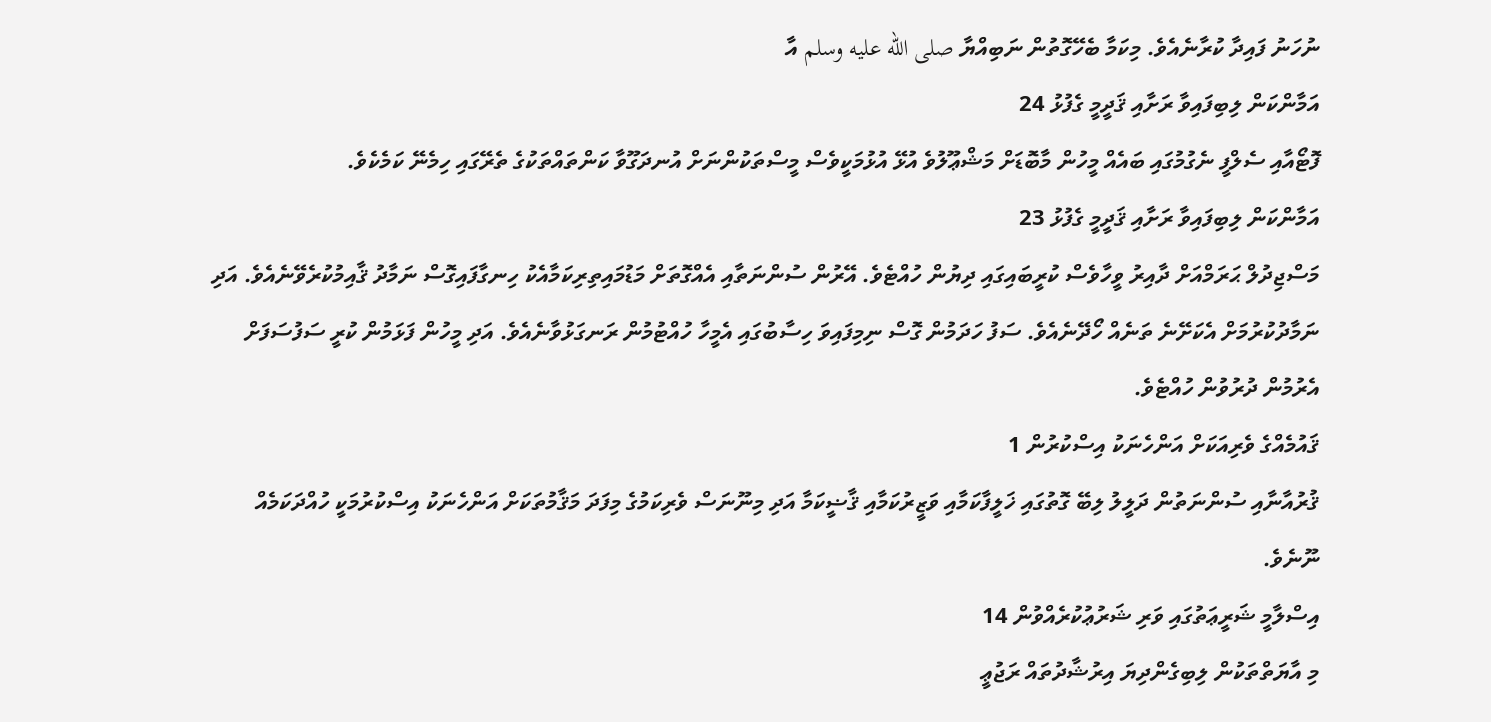ނުހަނު ފައިދާ ކުރާނެއެވެ. މިކަމާ ބެހޭގޮތުން ނަބިއްޔާ صلى الله عليه وسلم އާ
އަމާންކަން ލިބިފައިވާ ރަށާއި ޤަދީމީ ގެފުޅު 24
ފޮޓޯއާއި ސެލްފީ ނެގުމުގައި ބައެއް މީހުން މާބޮޑަށް މަޝްޢޫލުވެ އުޅޭ އުޅުމަކީވެސް މީސްތަކުންނަށް އުނދަގޫވާ ކަންތައްތަކުގެ ތެރޭގައި ހިމެނޭ ކަމެކެވެ.
އަމާންކަން ލިބިފައިވާ ރަށާއި ޤަދީމީ ގެފުޅު 23
މަސްޖިދުލް ޙަރަމްއަށް ދާއިރު ވީހާވެސް ކުރީބައިގައި ދިޔުން ހުއްޓެވެ. އޭރުން ސުންނަތާއި އެއްގޮތަށް މަޑުމައިތިރިކަމާއެކު ހިނގާފައިގޮސް ނަމާދު ޤާއިމުކުރެވޭނެއެވެ. އަދި ނަމާދުކުރުމަށް އެކަށޭނެ ތަނެއް ހޯދޭނެއެވެ. ސަފު ހަދަމުން ގޮސް ނިމިފައިވަ ހިސާބުގައި އެމީހާ ހުއްޓުމުން ރަނގަޅުވާނެއެވެ. އަދި މީހުން ފަޅަމުން ކުރީ ސަފުސަފަށް އެރުމުން ދުރުވުން ހުއްޓެވެ.
ޤައުމެއްގެ ވެރިއަކަށް އަންހެނަކު އިސްކުރުން 1
ޤުރުއާނާއި ސުންނަތުން ދަލީލު ލިބޭ ގޮތުގައި ޚަލީފާކަމާއި ވަޒީރުކަމާއި ޤާޟީކަމާ އަދި މިނޫނަސް ވެރިކަމުގެ މިފަދަ މަޤާމުތަކަށް އަންހެނަކު އިސްކުރުމަކީ ހުއްދަކަމެއް ނޫނެވެ.
އިސްލާމީ ޝަރީޢަތުގައި ވަރި ޝަރުޢުކުރެއްވުން 14
މި އާޔަތްތަކުން ލިބިގެންދިޔަ އިރުޝާދުތައް ރަޖުޢީ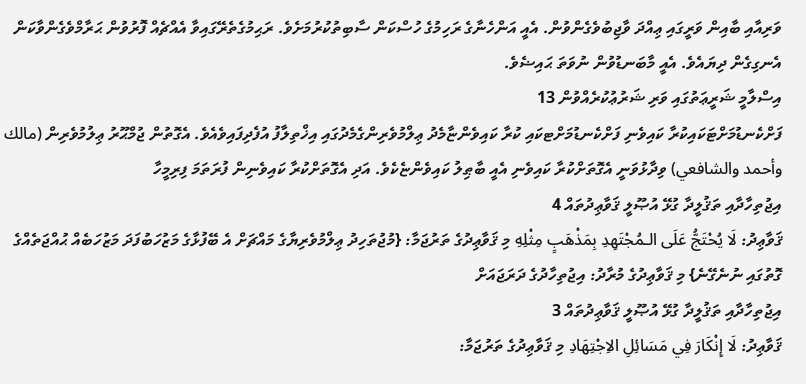ވަރިއާއި ބާއިން ވަރީގައި ޢިއްދަ ވާޖިބުވެގެންވުން. އެއީ އަންހެނާގެ ރަހިމުގެ ހުސްކަން ސާބިތުކުރުމަށެވެ. ރަޙިމުގެތެރޭގައިވާ އެއްޗެއް ފޮރުވުން ޙަރާމްވެގެންވާކަން އެނގިގެން ދިޔައެވެ. އެއީ މާބަނޑުވުން ނުވަތަ ޙައިޟެވެ.
އިސްލާމީ ޝަރީޢަތުގައި ވަރި ޝަރުޢުކުރެއްވުން 13
ފަށްކެނޑުމަށްޓަކައިކުރާ ކައިވެނި ފަށްކެނޑުމަށްޓކައި ކުރާ ކައިވެންޏާމެދު ޢިލްމުވެރިންގެމެދުގައި އިޚްތިލާފު އުފެދިފައިވެއެވެ. އެގޮތުން ޖުމްޙޫރު ޢިލުމުވެރިން (مالك وأحمد والشافعي) ވިދާޅުވަނީ އެގޮތަށްކުރާ ކައިވެނި އެއީ ބާޠިލު ކައިވެންޏެކެވެ. އަދި އެގޮތަށްކުރާ ކައިވެނިން ފުރަތަމަ ފިރިމީހާ
އިޖުތިހާދާއި ތަޤުލީދާ ގުޅޭ އުޞޫލީ ޤަވާޢިދުތައް 4
ޤަވާޢިދު: لَا يُحْتَجُّ عَلَى الـمُجْتَهِدِ بِمَذْهَبٍ مِثْلِهِ މި ޤަވާޢިދުގެ ތަރުޖަމާ: {މުޖުތަހިދު ޢިލްމުވެރިޔާގެ މައްޗަށް އެ ބޭފުޅާގެ މަޒުހަބުފަދަ މަޒުހަބެއް ޙުއްޖަތެއްގެ ގޮތުގައި ނުނެގޭނެ} މި ޤަވާޢިދުގެ މުރާދު: އިޖުތިހާދުގެ ދަރަޖައަށް
އިޖުތިހާދާއި ތަޤުލީދާ ގުޅޭ އުޞޫލީ ޤަވާޢިދުތައް 3
ޤަވާޢިދު: لَا إِنْكَارَ فِي مَسَائِلِ الاِجْتِهَادِ މި ޤަވާޢިދުގެ ތަރުޖަމާ: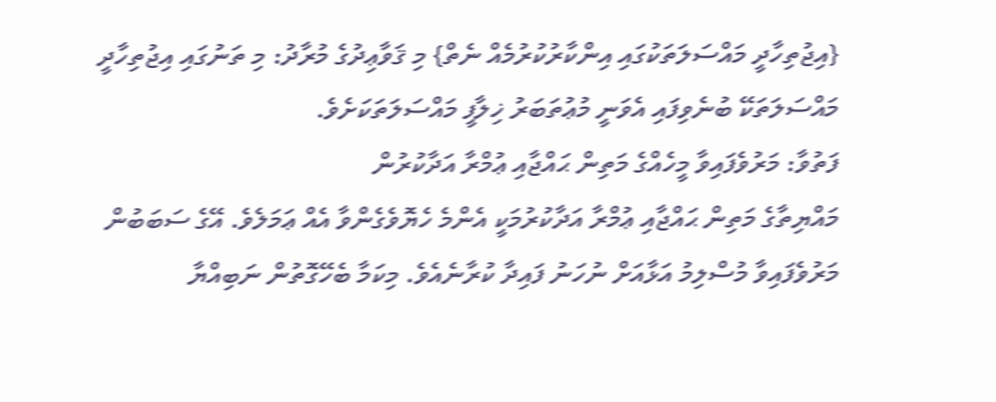{އިޖުތިހާދީ މައްސަލަތަކުގައި އިންކާރުކުރުމެއް ނެތް} މި ޤަވާޢިދުގެ މުރާދު: މި ތަނުގައި އިޖުތިހާދީ މައްސަލަތަކޭ ބުނެވިފައި އެވަނީ މުޢުތަބަރު ޚިލާފީ މައްސަލަތަކަށެވެ.
ފަތުވާ: މަރުވެފައިވާ މީހެއްގެ މަތިން ޙައްޖާއި ޢުމްރާ އަދާކުރުން
މައްޔިތާގެ މަތިން ޙައްޖާއި ޢުމްރާ އަދާކުރުމަކީ އެންމެ ހެޔޮވެގެންވާ އެއް ޢަމަލެވެ. އޭގެ ސަބަބުން މަރުވެފައިވާ މުސްލިމު އަޅާއަށް ނުހަނު ފައިދާ ކުރާނެއެވެ. މިކަމާ ބެހޭގޮތުން ނަބިއްޔާ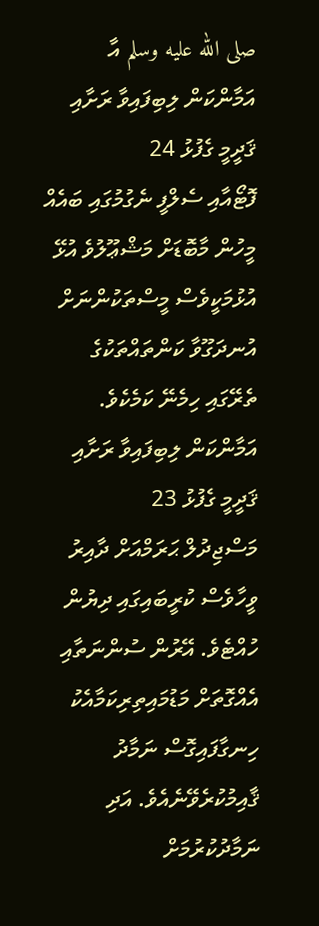صلى الله عليه وسلم އާ
އަމާންކަން ލިބިފައިވާ ރަށާއި ޤަދީމީ ގެފުޅު 24
ފޮޓޯއާއި ސެލްފީ ނެގުމުގައި ބައެއް މީހުން މާބޮޑަށް މަޝްޢޫލުވެ އުޅޭ އުޅުމަކީވެސް މީސްތަކުންނަށް އުނދަގޫވާ ކަންތައްތަކުގެ ތެރޭގައި ހިމެނޭ ކަމެކެވެ.
އަމާންކަން ލިބިފައިވާ ރަށާއި ޤަދީމީ ގެފުޅު 23
މަސްޖިދުލް ޙަރަމްއަށް ދާއިރު ވީހާވެސް ކުރީބައިގައި ދިޔުން ހުއްޓެވެ. އޭރުން ސުންނަތާއި އެއްގޮތަށް މަޑުމައިތިރިކަމާއެކު ހިނގާފައިގޮސް ނަމާދު ޤާއިމުކުރެވޭނެއެވެ. އަދި ނަމާދުކުރުމަށް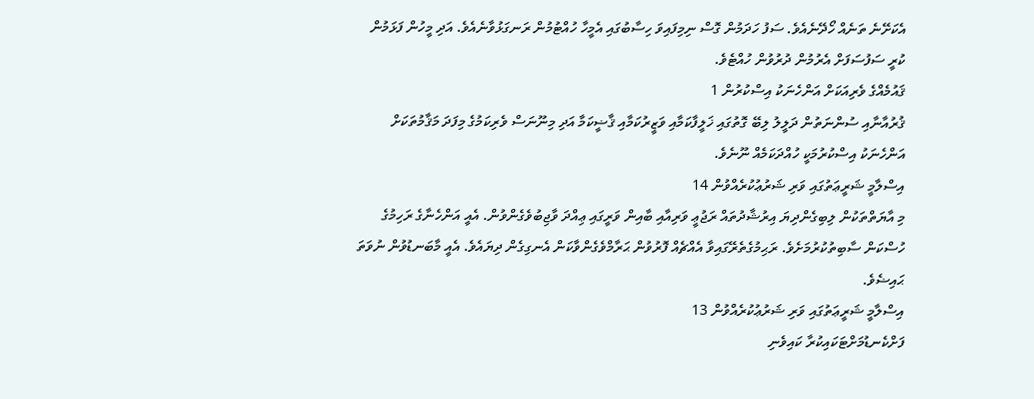އެކަށޭނެ ތަނެއް ހޯދޭނެއެވެ. ސަފު ހަދަމުން ގޮސް ނިމިފައިވަ ހިސާބުގައި އެމީހާ ހުއްޓުމުން ރަނގަޅުވާނެއެވެ. އަދި މީހުން ފަޅަމުން ކުރީ ސަފުސަފަށް އެރުމުން ދުރުވުން ހުއްޓެވެ.
ޤައުމެއްގެ ވެރިއަކަށް އަންހެނަކު އިސްކުރުން 1
ޤުރުއާނާއި ސުންނަތުން ދަލީލު ލިބޭ ގޮތުގައި ޚަލީފާކަމާއި ވަޒީރުކަމާއި ޤާޟީކަމާ އަދި މިނޫނަސް ވެރިކަމުގެ މިފަދަ މަޤާމުތަކަށް އަންހެނަކު އިސްކުރުމަކީ ހުއްދަކަމެއް ނޫނެވެ.
އިސްލާމީ ޝަރީޢަތުގައި ވަރި ޝަރުޢުކުރެއްވުން 14
މި އާޔަތްތަކުން ލިބިގެންދިޔަ އިރުޝާދުތައް ރަޖުޢީ ވަރިއާއި ބާއިން ވަރީގައި ޢިއްދަ ވާޖިބުވެގެންވުން. އެއީ އަންހެނާގެ ރަހިމުގެ ހުސްކަން ސާބިތުކުރުމަށެވެ. ރަޙިމުގެތެރޭގައިވާ އެއްޗެއް ފޮރުވުން ޙަރާމްވެގެންވާކަން އެނގިގެން ދިޔައެވެ. އެއީ މާބަނޑުވުން ނުވަތަ ޙައިޟެވެ.
އިސްލާމީ ޝަރީޢަތުގައި ވަރި ޝަރުޢުކުރެއްވުން 13
ފަށްކެނޑުމަށްޓަކައިކުރާ ކައިވެނި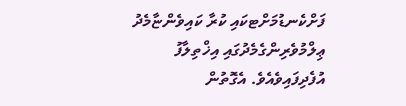ފަށްކެނޑުމަށްޓކައި ކުރާ ކައިވެންޏާމެދު ޢިލްމުވެރިންގެމެދުގައި އިޚްތިލާފު އުފެދިފައިވެއެވެ. އެގޮތުން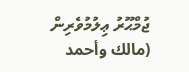ޖުމްޙޫރު ޢިލުމުވެރިން (مالك وأحمد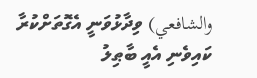والشافعي) ވިދާޅުވަނީ އެގޮތަށްކުރާ ކައިވެނި އެއީ ބާޠިލު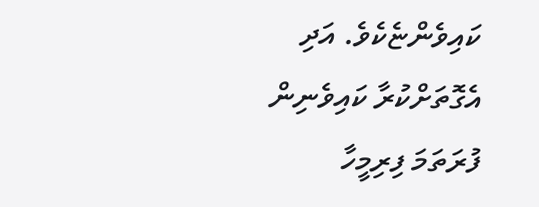ކައިވެންޏެކެވެ. އަދި އެގޮތަށްކުރާ ކައިވެނިން ފުރަތަމަ ފިރިމީހާ